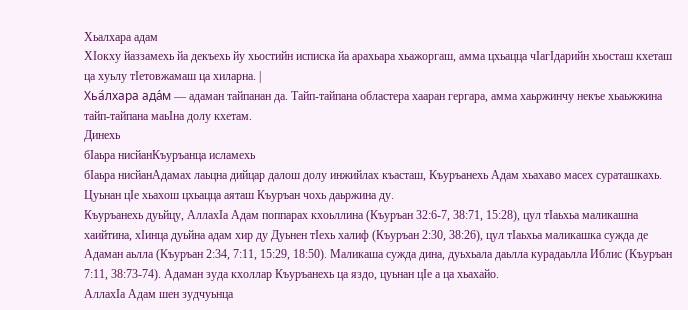Хьалхара адам
ХӀокху йаззамехь йа декъехь йу хьостийн исписка йа арахьара хьажоргаш, амма цхьацца чӀагӀдарийн хьосташ кхеташ ца хуьлу тӀетовжамаш ца хиларна. |
Хьа́лхара ада́м — адаман тайпанан да. Тайп-тайпана областера хааран гергара, амма хаьржинчу некъе хьаьжжина тайп-тайпана маьӀна долу кхетам.
Динехь
бӀаьра нисйанКъуръанца исламехь
бӀаьра нисйанАдамах лаьцна дийцар далош долу инжийлах къасташ, Къуръанехь Адам хьахаво масех сураташкахь. Цуьнан цӀе хьахош цхьацца аяташ Къуръан чохь даьржина ду.
Къуръанехь дуьйцу, АллахӀа Адам поппарах кхоьллина (Къуръан 32:6-7, 38:71, 15:28), цул тӀаьхьа маликашна хаийтина, хӀинца дуьйна адам хир ду Дуьнен тӀехь халиф (Къуръан 2:30, 38:26), цул тӀаьхьа маликашка сужда де Адаман аьлла (Къуръан 2:34, 7:11, 15:29, 18:50). Маликаша сужда дина, дуьхьала даьлла курадаьлла Иблис (Къуръан 7:11, 38:73-74). Адаман зуда кхоллар Къуръанехь ца яздо, цуьнан цӀе а ца хьахайо.
АллахӀа Адам шен зудчуьнца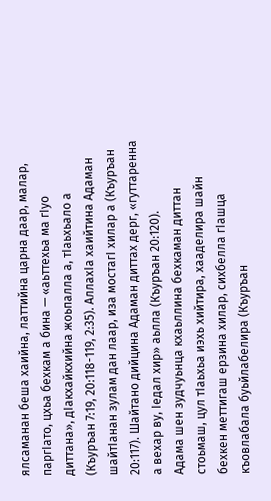ялсаманан беша хаийна, латтийна царна даар, малар, паргӀато, цхьа бехкам а бина — «аьттехьа ма гӀуо диттана», дӀакхайкхийна жоьпалла а, тӀаьхьало а (Къуръан 7:19, 20:118-119, 2:35). АллахӀа хаийтина Адаман шайтӀанан зулам дан лаар, иза мостагӀ хилар а (Къуръан 20:117). Шайтано дийцина Адаман диттах дерг, «гуттаренна а вехар ву, Ӏедал хир» аьлла (Къуръан 20:120).
Адама шен зудчуьнца кхаьллина бехкаман диттан стоьмаш, цул тӀаьхьа иэхь хийтира, хааделира шайн бехкен меттигаш ерзина хилар, сихбелла гӀашца къовлабала буьйлабелира (Къуръан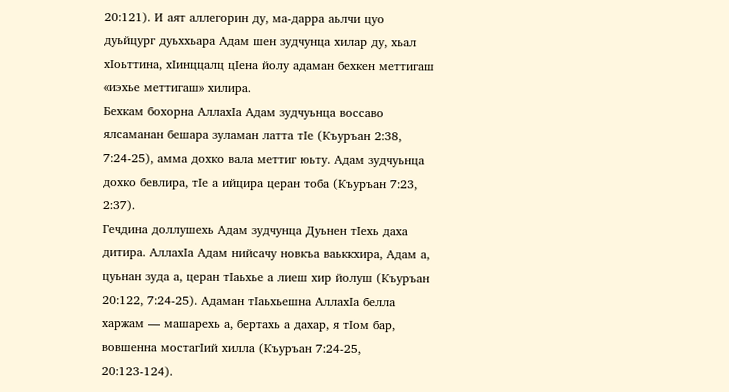20:121). И аят аллегорин ду, ма-дарра аьлчи цуо дуьйцург дуьххьара Адам шен зудчунца хилар ду, хьал хӀоьттина, хӀинццалц цӀена йолу адаман бехкен меттигаш «иэхье меттигаш» хилира.
Бехкам бохорна АллахӀа Адам зудчуьнца воссаво ялсаманан бешара зуламан латта тӀе (Къуръан 2:38, 7:24-25), амма дохко вала меттиг юьту. Адам зудчуьнца дохко бевлира, тӀе а ийцира церан тоба (Къуръан 7:23, 2:37).
Гечдина доллушехь Адам зудчунца Дуьнен тӀехь даха дитира. АллахӀа Адам нийсачу новкъа ваьккхира, Адам а, цуьнан зуда а, церан тӀаьхье а лиеш хир йолуш (Къуръан 20:122, 7:24-25). Адаман тӀаьхьешна АллахӀа белла харжам — машарехь а, бертахь а дахар, я тӀом бар, вовшенна мостагӀий хилла (Къуръан 7:24-25, 20:123-124).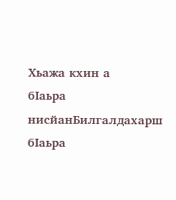Хьажа кхин а
бӀаьра нисйанБилгалдахарш
бӀаьра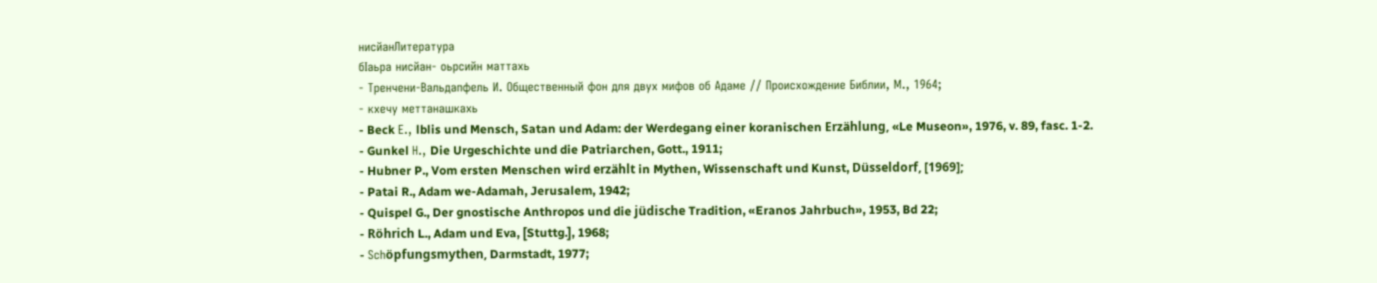нисйанЛитература
бӀаьра нисйан- оьрсийн маттахь
- Тренчени-Вальдапфель И. Общественный фон для двух мифов об Адаме // Происхождение Библии, М., 1964;
- кхечу меттанашкахь
- Beck Е., lblis und Mensch, Satan und Adam: der Werdegang einer koranischen Erzählung, «Le Museon», 1976, v. 89, fasc. 1-2.
- Gunkel Н., Die Urgeschichte und die Patriarchen, Gott., 1911;
- Hubner P., Vom ersten Menschen wird erzählt in Mythen, Wissenschaft und Kunst, Düsseldorf, [1969];
- Patai R., Adam we-Adamah, Jerusalem, 1942;
- Quispel G., Der gnostische Anthropos und die jüdische Tradition, «Eranos Jahrbuch», 1953, Bd 22;
- Röhrich L., Adam und Eva, [Stuttg.], 1968;
- Scһöpfungsmythen, Darmstadt, 1977;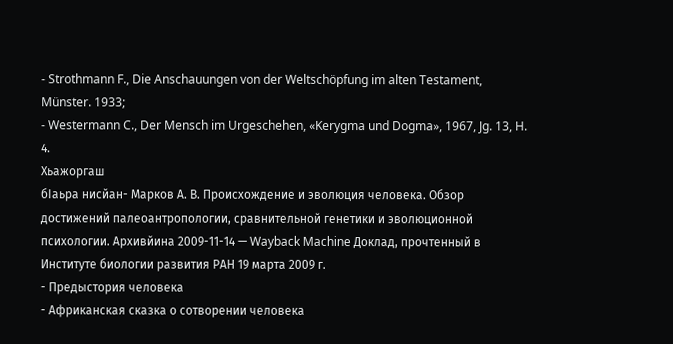- Strothmann F., Die Anschauungen von der Weltschöpfung im alten Testament, Münster. 1933;
- Westermann C., Der Mensch im Urgeschehen, «Kerygma und Dogma», 1967, Jg. 13, H. 4.
Хьажоргаш
бӀаьра нисйан- Марков А. В. Происхождение и эволюция человека. Обзор достижений палеоантропологии, сравнительной генетики и эволюционной психологии. Архивйина 2009-11-14 — Wayback Machine Доклад, прочтенный в Институте биологии развития РАН 19 марта 2009 г.
- Предыстория человека
- Африканская сказка о сотворении человека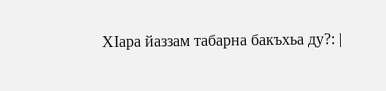ХӀара йаззам табарна бакъхьа ду?: |